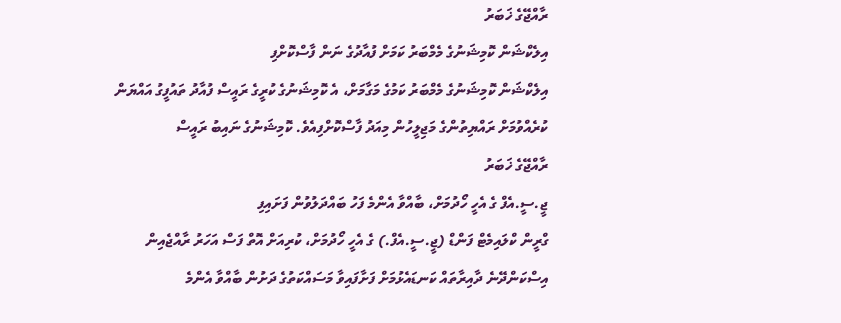ރާއްޖޭގެ ޚަބަރު
އިލެކްޝަން ކޮމިޝަނުގެ މެމްބަރު ކަމަށް ފުއާދުގެ ނަން ފާސްކޮށްފި
އިލެކްޝަން ކޮމިޝަނުގެ މެމްބަރު ކަމުގެ މަގާމަށް، އެ ކޮމިޝަނުގެ ކުރީގެ ރައީސް ފުއާދު ތައުފީގު އައްޔަން ކުރެއްވުމަށް ރައްޔިތުންގެ މަޖިލީހުން މިއަދު ފާސްކޮށްފިއެވެ. ކޮމިޝަނުގެ ނައިބު ރައީސް
ރާއްޖޭގެ ޚަބަރު
ޖީ.ސީ.އެފް ގެ އެހީ ހޯދުމަށް، ބާއްވާ އެންމެ ފަހު ބައްދަލުވުން ފަށައިފި
ގްރީން ކްލައިމެޓް ފަންޑް (ޖީ.ސީ.އެފް.) ގެ އެހީ ހޯދުމަށް، ކުރިއަށް އޮތް ފަސް އަހަރު ރާއްޖެއިން އިސްކަންދޭނެ ދާއިރާތައް ކަނޑައެޅުމަށް ފަށާފައިވާ މަސައްކަތުގެ ދަށުން ބާއްވާ އެންމެ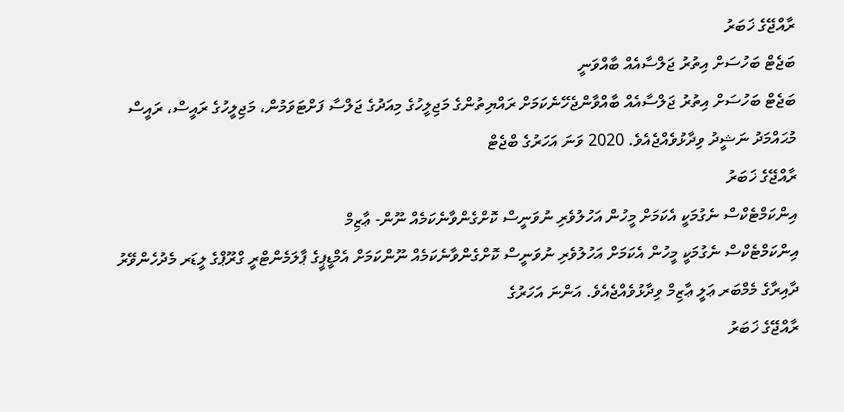ރާއްޖޭގެ ޚަބަރު
ބަޖެޓް ބަހުސަށް އިތުރު ޖަލްސާއެއް ބާއްވަނީ
ބަޖެޓް ބަހުސަށް އިތުރު ޖަލްސާއެއް ބާއްވާންޖެހޭނެކަމަށް ރައްޔިތުންގެ މަޖިލީހުގެ މިއަދުގެ ޖަލްސާ ފަށްޓަވަމުން، މަޖިލީހުގެ ރައީސް، ރައީސް މުޙައްމަދު ނަޝީދު ވިދާޅުވެއްޖެއެވެ. 2020 ވަނަ އަހަރުގެ ބްޖެޓް
ރާއްޖޭގެ ޚަބަރު
އިންކަމްޓެކްސް ނެގުމަކީ އެކަމަށް މީހުން އަހުލުވެރި ނުވަނީސް ކޮށްގެންވާނެކަމެއް ނޫން- ޢާޒިމް
އިންކަމްޓެކްސް ނެގުމަކީ މީހުން އެކަމަށް އަހުލުވެރި ނުވަނީސް ކޮށްގެންވާނެކަމެއް ނޫންކަމަށް އެމްޑީޕީގެ ޕާލަމެންޓްރީ ގްރޫޕްގެ ލީޑަރ މެދުހެންވޭރު ދާއިރާގެ މެމްބަރ ޢަލީ ޢާޒިމް ވިދާޅުވެއްޖެއެވެ. އަންނަ އަހަރުގެ
ރާއްޖޭގެ ޚަބަރު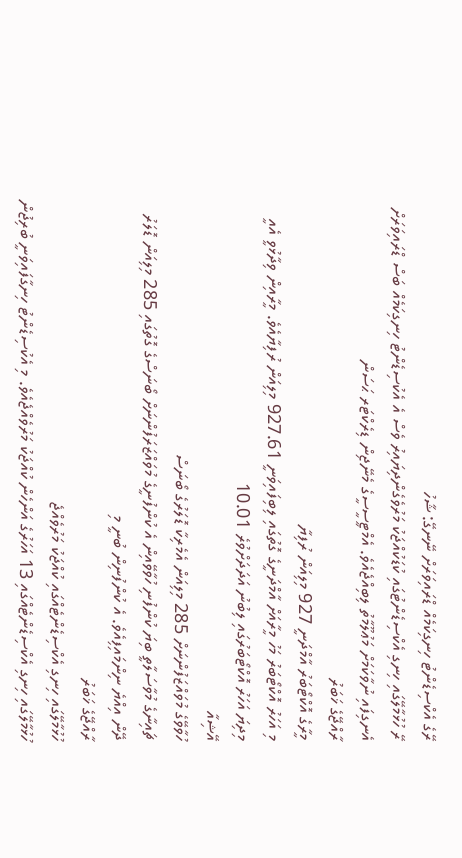ރޭގެ އެކްސިޑެންޓު ހިނގިކަމެއް ޑްރައިވަރަށް ނޭނގޭ: ޝާހު
ރޭ ހުޅުމާލޭގައި ހިނގި އެކްސިޑެންޓުގައި ކުޑަކުއްޖަކު މަރުވެގެންދިޔައިރު ވެސް އެ އެކުސިޑެންޓު ހިނގިކަމެއް ބަސް ޑްރައިވަރަށް އެނގިފައި ނުވާކަމަށް މަޢުލޫމާތު ލިބިއްޖެއެވެ. އެމްޓީސީސީގެ މެނޭޖިން ޑިރެކްޓަރ ޙަސަން
ރާއްޖޭގެ ޚަބަރު
މީރާގެ އޮކްޓޯބަރު އާމްދަނީ 927 މިލިއަން ރުފިޔާ
މި އަހަރު އޮކްޓޯބަރު މަހު މީރާއަށް އާމްދަނީގެ ގޮތުގައި ލިބިފައިވަނީ 927.61 މިލިއަން ރުފިޔާއެވެ. މީރާއިން ވިދާޅުވީ އެއީ މިދިޔަ އަހަރު އޮކްޓޯބަރުގައި ލިބުނު އަދަދަށްވުރެ 10.01
އޭޝިއާ
ހުވާވޭގެ މުވައްޒަފުންނަށް 285 މިލިއަން އެމެރިކާ ޑޮލަރުގެ ބޯނަސް
ޗައިނާގެ މުވާސަލާތީ ބިޔަ ކުންފުނި ހުވާވޭއިން އެ ކުންފުނީގެ މުވައްޒަރަފުންނަށް ބޯނަސްގެ ގޮތުގައި 285 މިލިއަން ޑޮލަރު ދޭން އިއްޔެ ނިންމައިފިއެވެ. އެ ކުންފުނިން ބުނީ މި
ރާއްޖޭގެ ޚަބަރު
ހުޅުމާލޭގައި ހިނގި އެކްސިޑެންޓެއްގައި ކުއްޖަކު މަރުވެއްޖެ
ހުޅުމާލޭގައި ހިނގި އެކްސިޑެންޓެއްގައި 13 އަހަރުގެ އަންހެން ކުއްޖަކު މަރުވެއްޖެއެވެ. މި އެކުސިޑެންޓު ހިނގާފައިވަނީ ބުރިޖުން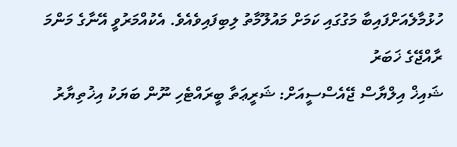ހުޅުމާލެއަށްފައިބާ މަގުގައި ކަމަށް މައުލޫމާތު ލިބިފައިވެއެވެ. އެކުއްމަރުވީ އޭނާގެ މަންމަ
ރާއްޖޭގެ ޚަބަރު
ޝައިޚް އިލްޔާސް ޖޭއެސްސީއަށް: ޝަރީޢަތާ ބީރައްޓެހި ނޫން ބަޔަކު އިޚުތިޔާރު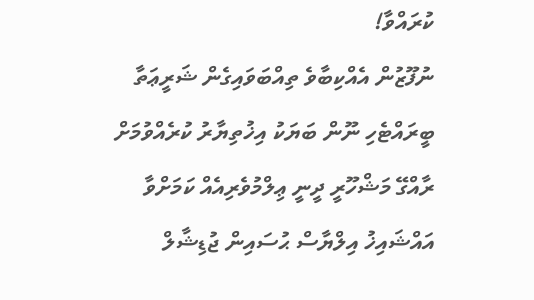ކުރައްވާ!
ނުފޫޒުން އެއްކިބާވެ ތިއްބަވައިގެން ޝަރީޢަތާ ބީރައްޓެހި ނޫން ބަޔަކު އިޚުތިޔާރު ކުރެއްވުމަށް ރާއްގޭ މަޝްހޫރީ ދީނީ ޢިލްމުވެރިއެއް ކަމަށްވާ އައްޝައިޚު އިލްޔާސް ޙުސައިން ޖުޑިޝާލް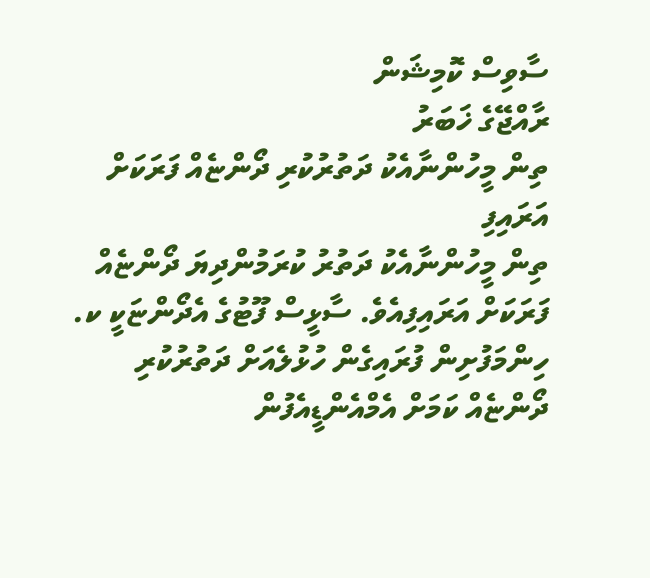ސާވިސް ކޮމިޝަން
ރާއްޖޭގެ ޚަބަރު
ތިން މީހުންނާއެކު ދަތުރުކުރި ދޯންޏެއް ފަރަކަށް އަރައިފި
ތިން މީހުންނާއެކު ދަތުރު ކުރަމުންދިޔަ ދޯންޏެއް ފަރަކަށް އަރައިފިއެވެ. ސާޅީސް ފޫޓުގެ އެދޯންޏަކީ ކ. ހިންމަފުށިން ފުރައިގެން ހުޅުލެއަށް ދަތުރުކުރި ދޯންޏެއް ކަމަށް އެމްއެންޑީއެފުން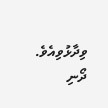ވިދާޅުވިއެވެ. ދޯނި